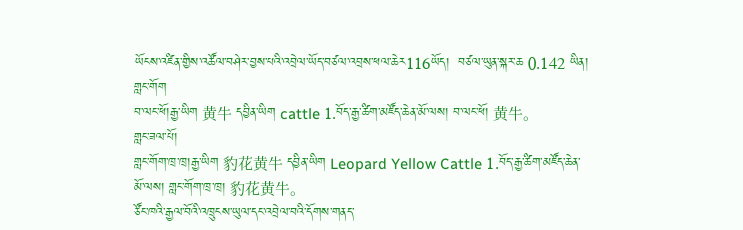ཡོངས་འཛིན་གྱིས་འཚོལ་བཤེར་བྱས་པའི་འབྲེལ་ཡོད་བཙལ་འབྲས་ཕལ་ཆེར116ཡོད།  བཙལ་ཡུན་སྐར་ཆ 0.142 ཡིན།
གླང་གོག
བ་ལང་ཕོ།རྒྱ་ཡིག 黄牛 དབྱིན་ཡིག cattle 1.བོད་རྒྱ་ཚིག་མཛོད་ཆེན་མོ་ལས། བ་ལང་ཕོ། 黄牛。
གླང་ཟལ་པོ།
གླང་གོག་ཁྲ་ཁྲ།རྒྱ་ཡིག 豹花黄牛 དབྱིན་ཡིག Leopard Yellow Cattle 1.བོད་རྒྱ་ཚིག་མཛོད་ཆེན་མོ་ལས། གླང་གོག་ཁྲ་ཁྲ། 豹花黄牛。
ཙོང་ཁའི་རྒྱལ་བོའི་འཁྲུངས་ཡུལ་དང་འབྲེལ་བའི་དོགས་གནད་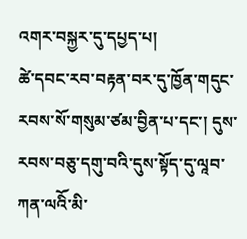འགར་བསྐྱར་དུ་དཔྱད་པ།
ཚེ་དབང་རབ་བརྟན་བར་དུ་ཁྱོན་གདུང་རབས་སོ་གསུམ་ཙམ་བྱིན་པ་དང་། དུས་རབས་བཅུ་དགུ་བའི་དུས་སྟོད་དུ་ལཱབ་ ཀན་ལའིོ་མི་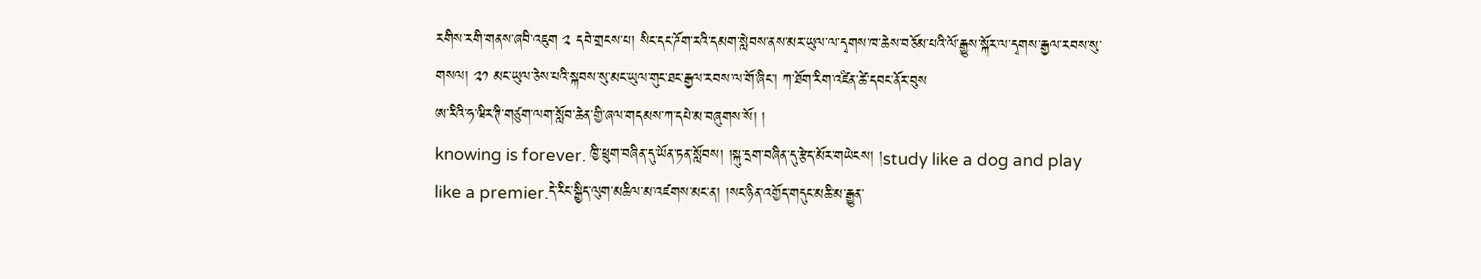རགིས་རགི་གནས་ཞབི་འཇུག ༢ དབེ་གྲངས་པ། སིང་དང་ཌོག་རའི་དམག་སླེབས་ནས་མར་ཡུལ་ལ་དྭགས་ཁ་ཆེས་བཅོམ་པའི་ལོ་རྒྱུས་སྐོར་ལ་དྭགས་རྒྱལ་རབས་སུ་གསལ། ༢༡ མང་ཡུལ་ཅེས་པའི་སྐབས་སུ་མང་ཡུལ་གུང་ཐང་རྒྱལ་རབས་ལ་གོ་ཞིང་། ཀ་ཐོག་རིག་འཛིན་ཚེ་དབང་ནོར་བུས
ཨ་རིའི་ཧ་ཝིར་ཊི་གཙུག་ལག་སློབ་ཆེན་གྱི་ཞལ་གདམས་ཀ་དཔེ་མ་བཞུགས་སོ། །
knowing is forever. ཁྱི་ཕྲུག་བཞིན་དུ་ཡོན་ཏན་སློབས། །སྐུ་དྲག་བཞིན་དུ་རྩེད་མོར་གཡེངས། །study like a dog and play like a premier.དེ་རིང་སྒྱིད་ལུག་མཆིལ་མ་འཛགས་མང་ན། །སང་ཉིན་འགྱོད་གདུང་མཆི་མ་རྒྱུན་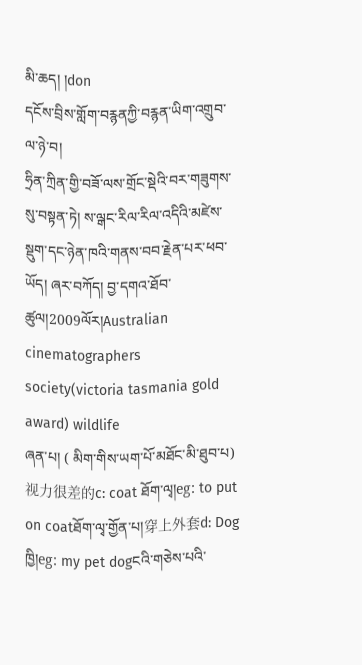མི་ཆད། །don
དངོས་བྲིས་གློག་བརྙནཀྱི་བརྙན་ཡིག་འགྲུབ་ལ་ཉེ་བ།
ཧྲིན་ཀྲིན་གྱི་བཟོ་ལས་གྲོང་སྡེའི་བར་གཟུགས་སུ་བསྟན་ཏེ། ས་ལྒང་རིལ་རིལ་འདིའི་མཛེས་སྡུག་དང་ཉེན་ཁའི་གནས་བབ་རྗེན་པར་ཕབ་ཡོད། ཞར་བཀོད། བྱ་དགའ་ཐོབ་ཚུལ།2009ལོར།Australian cinematographers society(victoria tasmania gold award) wildlife
ཞན་པ། ( མིག་གིས་ཡག་པོ་མཐོང་མི་ཐུབ་པ)视力很差的c: coat ཐོག་ལྭ།eg: to put on coatཐོག་ལྭ་གྱོན་པ།穿上外套d: Dog ཁྱི།eg: my pet dogངའི་གཅེས་པའི་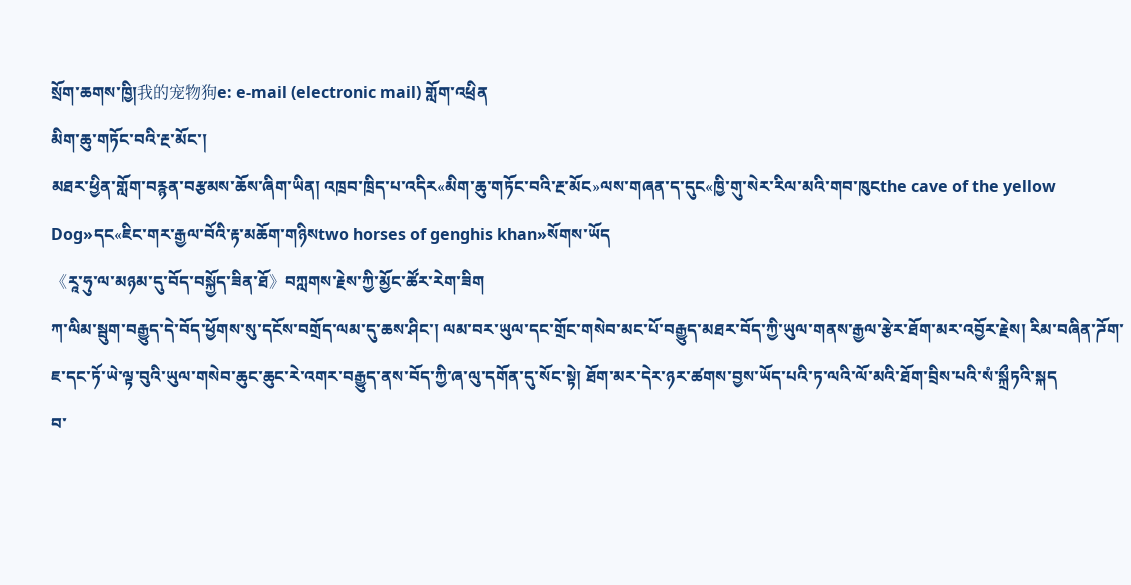སྲོག་ཆགས་ཁྱི།我的宠物狗e: e-mail (electronic mail) གློག་འཕྲིན
མིག་ཆུ་གཏོང་བའི་རྔ་མོང་།
མཐར་ཕྱིན་གློག་བརྙན་བརྩམས་ཆོས་ཞིག་ཡིན། འཁྲབ་ཁྲིད་པ་འདིར«མིག་ཆུ་གཏོང་བའི་རྔ་མོང»ལས་གཞན་ད་དུང«ཁྱི་གུ་སེར་རིལ་མའི་གབ་ཁུངthe cave of the yellow Dog»དང«ཇིང་གར་རྒྱལ་བོའི་རྟ་མཆོག་གཉིསtwo horses of genghis khan»སོགས་ཡོད
《རཱ་ཧུ་ལ་མཉམ་དུ་བོད་བསྐྱོད་ཟིན་ཐོ》བཀླགས་རྗེས་ཀྱི་མྱོང་ཚོར་རེག་ཟིག
ཀ་ལིམ་སྦུག་བརྒྱུད་དེ་བོད་ཕྱོགས་སུ་དངོས་བགྲོད་ལམ་དུ་ཆས་ཤིང་། ལམ་བར་ཡུལ་དང་གྲོང་གསེབ་མང་པོ་བརྒྱུད་མཐར་བོད་ཀྱི་ཡུལ་གནས་རྒྱལ་རྩེར་ཐོག་མར་འབྱོར་རྗེས། རིམ་བཞིན་ཌོག་ཇ་དང་ཏོ་ཡེ་ལྟ་བུའི་ཡུལ་གསེབ་ཆུང་ཆུང་རེ་འགར་བརྒྱུད་ནས་བོད་ཀྱི་ཞ་ལུ་དགོན་དུ་སོང་སྟེ། ཐོག་མར་དེར་ཉར་ཚགས་བྱས་ཡོད་པའི་ཏ་ལའི་ལོ་མའི་ཐོག་བྲིས་པའི་སཾ་སྐྲྀཏའི་སྐད
བ་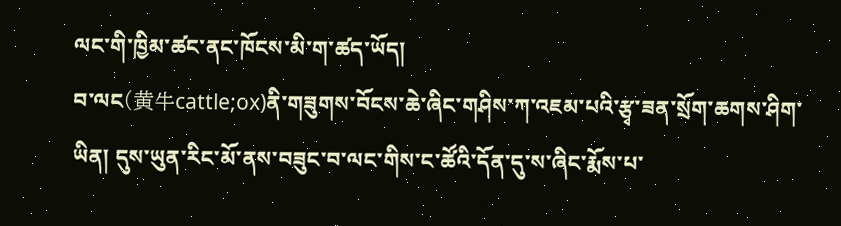ལང་གི་ཁྱིམ་ཚང་ནང་ཁོངས་མི་ག་ཚད་ཡོད།
བ་ལང(黄牛cattle;ox)ནི་གཟུགས་བོངས་ཆེ་ཞིང་གཤིས་ཀ་འཇམ་པའི་རྩྭ་ཟན་སྲོག་ཆགས་ཤིག་ཡིན། དུས་ཡུན་རིང་མོ་ནས་བཟུང་བ་ལང་གིས་ང་ཚོའི་དོན་དུ་ས་ཞིང་རྨོས་པ་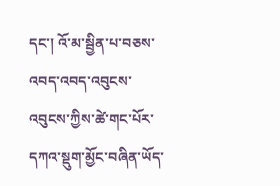དང་། འོ་མ་སྦྱིན་པ་བཅས་འབད་འབད་འབུངས་འབུངས་ཀྱིས་ཚེ་གང་པོར་དཀའ་སྡུག་མྱོང་བཞིན་ཡོད་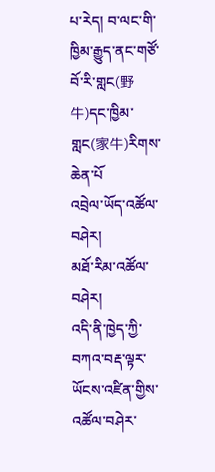པ་རེད། བ་ལང་གི་ཁྱིམ་རྒྱུད་ནང་གཙོ་བོ་རི་གླང(野牛)དང་ཁྱིམ་གླང(家牛)རིགས་ཆེན་པོ
འབྲེལ་ཡོད་འཚོལ་བཤེར།
མཐོ་རིམ་འཚོལ་བཤེར།
འདི་ནི་ཁྱེད་ཀྱི་བཀའ་བརྡ་ལྟར་ཡོངས་འཛིན་གྱིས་འཚོལ་བཤེར་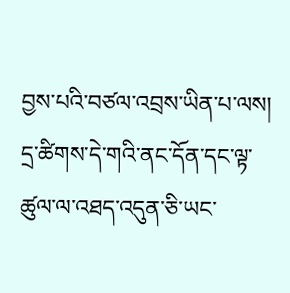བྱས་པའི་བཙལ་འབྲས་ཡིན་པ་ལས། དྲ་ཚིགས་དེ་གའི་ནང་དོན་དང་ལྟ་ཚུལ་ལ་འཐད་འདུན་ཅི་ཡང་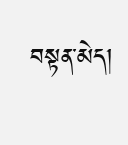བསྟན་མེད།